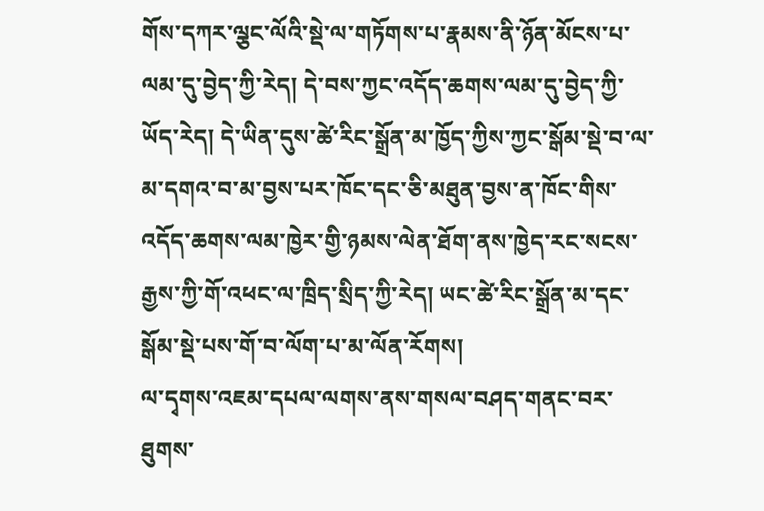གོས་དཀར་ལྕང་ལོའི་སྡེ་ལ་གཏོགས་པ་རྣམས་ནི་ཉོན་མོངས་པ་ལམ་དུ་བྱེད་ཀྱི་རེད། དེ་བས་ཀྱང་འདོད་ཆགས་ལམ་དུ་བྱེད་ཀྱི་ཡོད་རེད། དེ་ཡིན་དུས་ཚེ་རིང་སྒྲོན་མ་ཁྱོད་ཀྱིས་ཀྱང་སྒོམ་སྡེ་བ་ལ་མ་དགའ་བ་མ་བྱས་པར་ཁོང་དང་ཅི་མཐུན་བྱས་ན་ཁོང་གིས་འདོད་ཆགས་ལམ་ཁྱེར་གྱི་ཉམས་ལེན་ཐོག་ནས་ཁྱེད་རང་སངས་རྒྱས་ཀྱི་གོ་འཕང་ལ་ཁྲིད་སྲིད་ཀྱི་རེད། ཡང་ཚེ་རིང་སྒྲོན་མ་དང་སྒོམ་སྡེ་པས་གོ་བ་ལོག་པ་མ་ལོན་རོགས།
ལ་དྭགས་འཇམ་དཔལ་ལགས་ནས་གསལ་བཤད་གནང་བར་ཐུགས་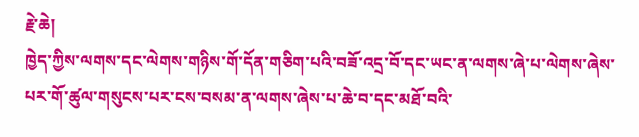རྗེ་ཆེ།
ཁྱེད་ཀྱིས་ལགས་དང་ལེགས་གཉིས་གོ་དོན་གཅིག་པའི་བཟོ་འདྲ་བོ་དང་ཡང་ན་ལགས་ཞེ་པ་ལེགས་ཞེས་པར་གོ་ཚུལ་གསུངས་པར་ངས་བསམ་ན་ལགས་ཞེས་པ་ཆེ་བ་དང་མཐོ་བའི་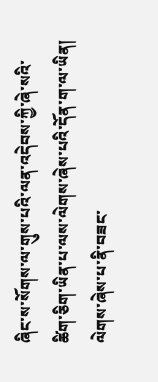ཞིང་ས་སོགས་ལ་གུས་པའི་ལན་འདེབས་ཀྱི་ཞེ་སའི་ཚིག་ཅིག་ཡིན་པ་ལས་ལེགས་ཞེས་པའི་དོན་ག་ལ་ཡིན།
ལེགས་ཞེས་པ་ནི་བཟང་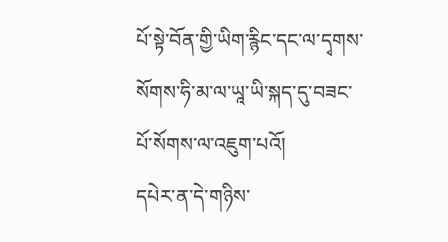པོ་སྟེ་བོན་གྱི་ཡིག་རྙིང་དང་ལ་དྭགས་སོགས་ཧི་མ་ལ་ཡཱ་ཡི་སྐད་དུ་བཟང་པོ་སོགས་ལ་འཇུག་པའོ།
དཔེར་ན་དེ་གཉིས་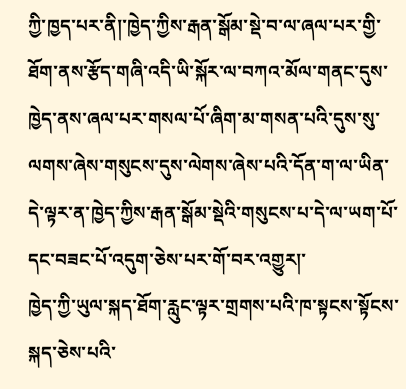ཀྱི་ཁྱད་པར་ནི།་ཁྱེད་ཀྱིས་རྒན་སྒོམ་སྡེ་བ་ལ་ཞལ་པར་གྱི་ཐོག་ནས་རྩོད་གཞི་འདི་ཡི་སྐོར་ལ་བཀའ་མོལ་གནང་དུས་ཁྱེད་ནས་ཞལ་པར་གསལ་པོ་ཞིག་མ་གསན་པའི་དུས་སུ་ལགས་ཞེས་གསུངས་དུས་ལེགས་ཞེས་པའི་དོན་ག་ལ་ཡིན་དེ་ལྟར་ན་ཁྱེད་ཀྱིས་རྒན་སྒོམ་སྡེའི་གསུངས་པ་དེ་ལ་ཡག་པོ་དང་བཟང་པོ་འདུག་ཅེས་པར་གོ་བར་འགྱུར།་
ཁྱེད་ཀྱི་ཡུལ་སྐད་ཐོག་རླུང་ལྟར་གྲགས་པའི་ཁ་སྟངས་སྟོངས་སྐད་ཅེས་པའི་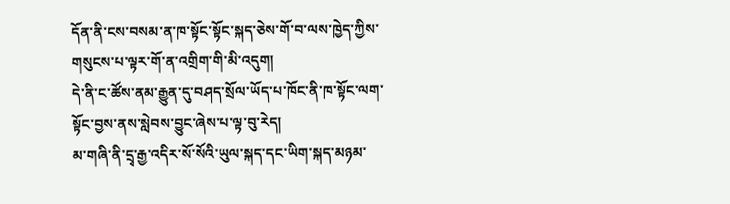དོན་ནི་ངས་བསམ་ན་ཁ་སྟོང་སྟོང་སྐད་ཅེས་གོ་བ་ལས་ཁྱེད་ཀྱིས་གསུངས་པ་ལྟར་གོ་ན་འགྲིག་གི་མི་འདུག།
དེ་ནི་ང་ཚོས་ནམ་རྒྱུན་དུ་བཤད་སྲོལ་ཡོད་པ་ཁོང་ནི་ཁ་སྟོང་ལག་སྟོང་བྱས་ནས་སླེབས་བྱུང་ཞེས་པ་ལྟ་བུ་རེད།
མ་གཞི་ནི་དྲྭ་རྒྱ་འདིར་སོ་སོའི་ཡུལ་སྐད་དང་ཡིག་སྐད་མཉམ་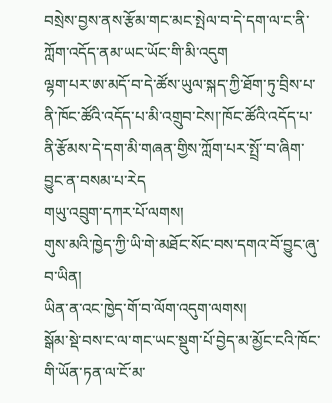བསྲེས་བྱས་ནས་རྩོམ་གང་མང་སྤེལ་བ་དེ་དག་ལ་ང་ནི་ཀློག་འདོད་ནམ་ཡང་ཡོང་གི་མི་འདུག
ལྷག་པར་ཨ་མདོ་བ་དེ་ཚོས་ཡུལ་སྐད་ཀྱི་ཐོག་ཏུ་བྲིས་པ་ནི་ཁོང་ཚོའི་འདོད་པ་མི་འགྲུབ་ངེས།་ཁོང་ཚོའི་འདོད་པ་ནི་རྩོམས་དེ་དག་མི་གཞན་གྱིས་ཀློག་པར་སྤྲོ་་བ་ཞིག་བྱུང་ན་བསམ་པ་རེད
གཡུ་འབྲུག་དཀར་པོ་ལགས།
གུས་མའི་ཁྱེད་ཀྱི་ཡི་གེ་མཐོང་སོང་བས་དགའ་བོ་བྱུང་ཞུ་བ་ཡིན།
ཡིན་ན་འང་ཁྱེད་གོ་བ་ལོག་འདུག་ལགས།
སྒོམ་སྡེ་བས་ང་ལ་གང་ཡང་སྡུག་པོ་བྱེད་མ་མྱོང་ངའི་ཁོང་གི་ཡོན་ཏན་ལ་ངོ་མ་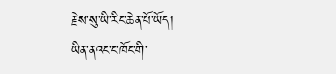རྗེས་སུ་ཡི་རིང་ཆེན་པོ་ཡོད།
ཡིན་ནའང་ང་ཁོང་གི་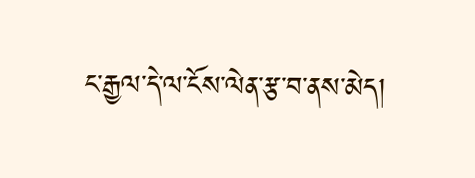ང་རྒྱལ་དེ་ལ་ངོས་ལེན་རྩ་བ་ནས་མེད།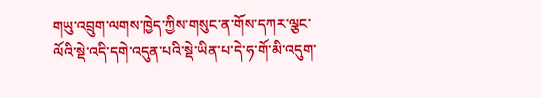གཡུ་འབྲུག་ལགས་ཁྱེད་ཀྱིས་གསུང་ན་གོས་དཀར་ལྕང་ལོའི་སྡེ་འདི་དགེ་འདུན་པའི་སྡེ་ཡིན་པ་དེ་ཧ་གོ་མི་འདུག་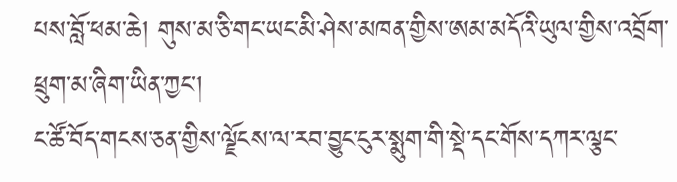པས་བློ་ཕམ་ཆེ། གུས་མ་ཅི་གང་ཡང་མི་ཤེས་མཁན་གྱིས་ཨམ་མདོའི་ཡུལ་གྱིས་འབྲོག་ཕྲུག་མ་ཞིག་ཡིན་ཀྱང་།
ང་ཚོ་བོད་གངས་ཅན་གྱིས་ལྗོངས་ལ་རབ་བྱུང་ངུར་སྨུག་གི་སྡེ་དང་གོས་དཀར་ལྕང་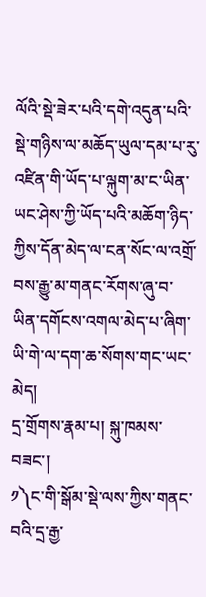ལོའི་སྡེ་ཟེར་པའི་དགེ་འདུན་པའི་སྡེ་གཉིས་ལ་མཆོད་ཡུལ་དམ་པ་རུ་འཛིན་གི་ཡོད་པ་ལྐུག་མ་ང་ཡིན་ཡང་ཤེས་ཀྱི་ཡོད་པའི་མཆོག་ཉིད་ཀྱིས་དོན་མེད་ལ་ངན་སོང་ལ་འགྲོ་བས་རྒྱུ་མ་གནང་རོགས་ཞུ་བ་ཡིན་དགོངས་འགལ་མེད་པ་ཞིག་ཡི་གེ་ལ་དག་ཆ་སོགས་གང་ཡང་མེད།
དྲ་གྲོགས་རྣམ་པ། སྐུ་ཁམས་བཟང་།
༡༽ང་གི་སྒོམ་སྡེ་ལས་ཀྱིས་གནང་བའི་དྲ་རྒྱ་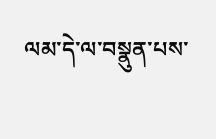ལམ་དེ་ལ་བསྣུན་པས་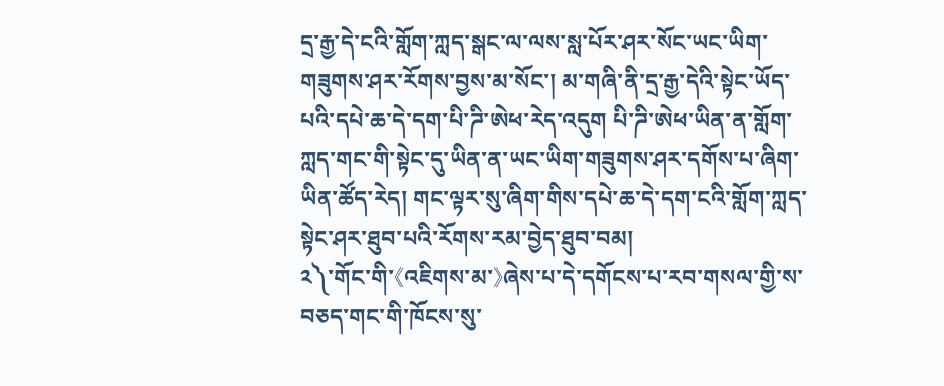དྲ་རྒྱ་དེ་ངའི་གློག་ཀླད་སྒང་ལ་ལས་སླ་པོར་ཤར་སོང་ཡང་ཡིག་གཟུགས་ཤར་རོགས་བྱས་མ་སོང་། མ་གཞི་ནི་དྲ་རྒྱ་དེའི་སྟེང་ཡོད་པའི་དཔེ་ཆ་དེ་དག་པི་ཌི་ཨེཕ་རེད་འདུག པི་ཌི་ཨེཕ་ཡིན་ན་གློག་ཀླད་གང་གི་སྟེང་དུ་ཡིན་ན་ཡང་ཡིག་གཟུགས་ཤར་དགོས་པ་ཞིག་ཡིན་ཚོད་རེད། གང་ལྟར་སུ་ཞིག་གིས་དཔེ་ཆ་དེ་དག་ངའི་གློག་ཀླད་སྟེང་ཤར་ཐུབ་པའི་རོགས་རམ་བྱེད་ཐུབ་བམ།
༢༽་གོང་གི་《འཇིགས་མ་》ཞེས་པ་དེ་དགོངས་པ་རབ་གསལ་གྱི་ས་བཅད་གང་གི་ཁོངས་སུ་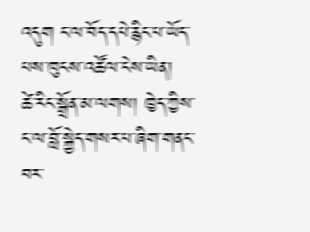འདུག ང་ལ་བོད་དཔེ་རྙིང་པ་ཡོད་པས་ཁུངས་འཚོལ་ངེས་ཡིན།
ཚེ་རིང་སྒྲོན་མ་ལགས། ཁྱེད་ཀྱིས་ང་ལ་བློ་སྐྱེད་གསར་པ་ཞིག་གནང་བར་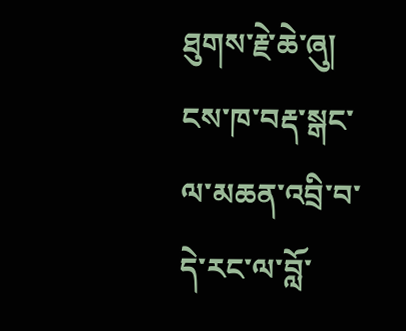ཐུགས་རྗེ་ཆེ་ཞུ། ངས་ཁ་བརྡ་སྒང་ལ་མཆན་འབྲི་བ་དེ་རང་ལ་བློ་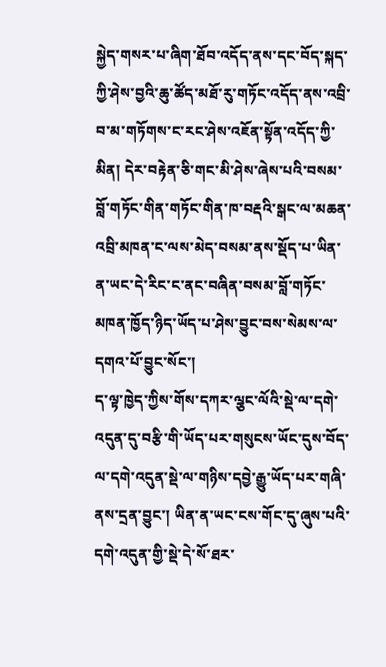སྐྱེད་གསར་པ་ཞིག་ཐོབ་འདོད་ནས་དང་བོད་སྐད་ཀྱི་ཤེས་བྱའི་ཆུ་ཚོད་མཐོ་རུ་གཏོང་འདོད་ནས་འབྲི་བ་མ་གཏོགས་ང་རང་ཤེས་འཇོན་སྟོན་འདོད་ཀྱི་མིན། དེར་བརྟེན་ཅི་གང་མི་ཤེས་ཞེས་པའི་བསམ་བློ་གཏོང་གིན་གཏོང་གིན་ཁ་བརྡའི་སྒང་ལ་མཆན་འབྲི་མཁན་ང་ལས་མེད་བསམ་ནས་སྡོད་པ་ཡིན་ན་ཡང་དེ་རིང་ང་ནང་བཞིན་བསམ་བློ་གཏོང་མཁན་ཁྱོད་ཉིད་ཡོད་པ་ཤེས་བྱུང་བས་སེམས་ལ་དགའ་པོ་བྱུང་སོང་།
ད་ལྟ་ཁྱེད་ཀྱིས་གོས་དཀར་ལྕང་ལོའི་སྡེ་ལ་དགེ་འདུན་དུ་བརྩི་གི་ཡོད་པར་གསུངས་ཡོང་དུས་བོད་ལ་དགེ་འདུན་སྡེ་ལ་གཉིས་དབྱེ་རྒྱུ་ཡོད་པར་གཞི་ནས་དྲན་བྱུང་། ཡིན་ན་ཡང་ངས་གོང་དུ་ཞུས་པའི་དགེ་འདུན་གྱི་སྡེ་དེ་སོ་ཐར་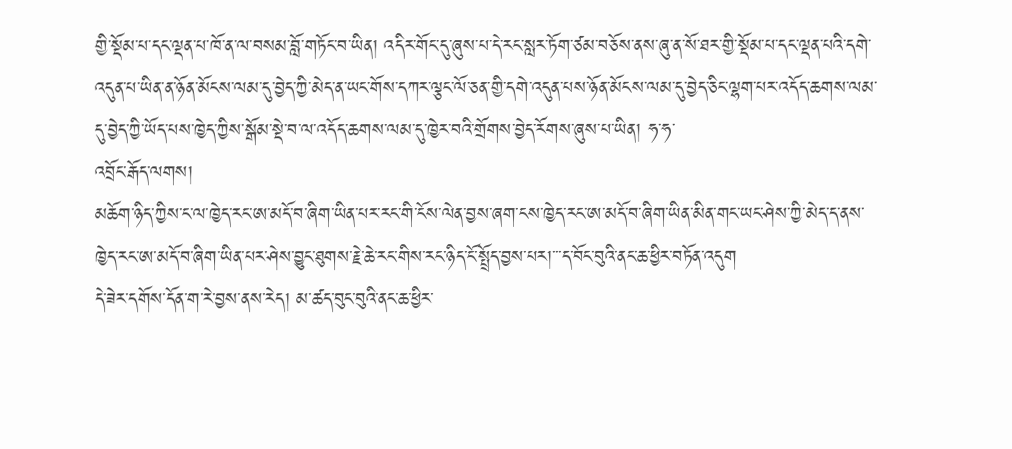གྱི་སྡོམ་པ་དང་ལྡན་པ་ཁོ་ན་ལ་བསམ་བློ་གཏོང་བ་ཡིན། འདིར་གོང་དུ་ཞུས་པ་དེ་རང་སླར་ཏོག་ཙམ་བཅོས་ནས་ཞུ་ན་སོ་ཐར་གྱི་སྡོམ་པ་དང་ལྡན་པའི་དགེ་འདུན་པ་ཡིན་ན་ཉོན་མོངས་ལམ་དུ་བྱེད་ཀྱི་མེད་ན་ཡང་གོས་དཀར་ལྕང་ལོ་ཅན་གྱི་དགེ་འདུན་པས་ཉོན་མོངས་ལམ་དུ་བྱེད་ཅིང་ལྷག་པར་འདོད་ཆགས་ལམ་དུ་བྱེད་ཀྱི་ཡོད་པས་ཁྱེད་ཀྱིས་སྒོམ་སྡེ་བ་ལ་འདོད་ཆགས་ལམ་དུ་ཁྱེར་བའི་གྲོགས་བྱེད་རོགས་ཞུས་པ་ཡིན། ཧ་ཧ་
འབྲོང་རྒོད་ལགས།
མཆོག་ཉིད་ཀྱིས་ང་ལ་ཁྱེད་རང་ཨ་མདོ་བ་ཞིག་ཡིན་པར་རང་གི་ངོས་ལེན་བྱས་ཞག་ངས་ཁྱེད་རང་ཨ་མདོ་བ་ཞིག་ཡིན་མིན་གང་ཡང་ཤེས་ཀྱི་མེད་ད་ནས་ཁྱེད་རང་ཨ་མདོ་བ་ཞིག་ཡིན་པར་ཤེས་བྱུང་ཐུགས་རྗེ་ཆེ་རང་གིས་རང་ཉིད་ངོ་སྤྲོད་བྱས་པར།་་་ད་བོང་བུའི་ནང་ཆ་ཕྱིར་བཏོན་འདུག
དེ་ཟེར་དགོས་དོན་ག་རེ་བྱས་ནས་རེད། མ་ཚད་བུང་བུའི་ནང་ཆ་ཕྱིར་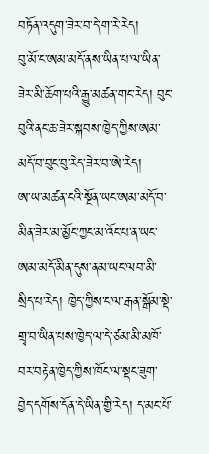བཏོན་འདུག་ཟེར་བ་དེ་ག་རེ་རེད།
བུ་མོ་ང་ཨམ་མདོ་ནས་ཡིན་པ་ལ་ཡིན་ཟེར་མི་ཆོག་པའི་རྒྱུ་མཚན་གང་རེད། བུང་བུའི་ནང་ཆ་ཟེར་སྐབས་ཁྱེད་ཀྱིས་ཨམ་མདོ་བ་བུང་བུ་རེད་ཟེར་བ་ཨེ་རེད།
ཨ་ཡ་མཚན་ངའི་སྔོན་ཡང་ཨམ་མདོ་བ་མིན་ཟེར་མ་མྱོང་ཀྱང་མ་འོང་པ་ན་ཡང་ཨམ་མདོ་མིན་དུས་ནམ་ཡང་ལབ་མི་སྲིད་པ་རེད། ཁྱེད་ཀྱིས་ང་ལ་རྒན་སྒོམ་སྡེ་གྲྭ་བ་ཡིན་པས་ཁྱེད་ལ་དེ་ཙམ་མི་མཁོ་བར་བརྟེན་ཁྱེད་ཀྱིས་ཁོང་ལ་སྡང་ཟུག་བྱེད་དགོས་དོན་དེ་ཡིན་གྱི་རེད། ད་མང་པོ་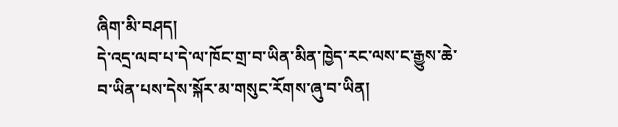ཞིག་མི་བཤད།
དེ་འདྲ་ལབ་པ་དེ་ལ་ཁོང་གྲ་བ་ཡིན་མིན་ཁྱེད་རང་ལས་ང་རྒྱུས་ཆེ་བ་ཡིན་པས་དེས་སྐོར་མ་གསུང་རོགས་ཞུ་བ་ཡིན།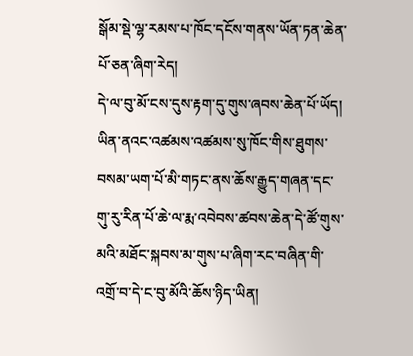སྒོམ་སྡེ་ལྷ་རམས་པ་ཁོང་དངོས་གནས་ཡོན་ཏན་ཆེན་པོ་ཅན་ཞིག་རེད།
དེ་ལ་བུ་མོ་ངས་དུས་རྟག་དུ་གུས་ཞབས་ཆེན་པོ་ཡོད། ཡིན་ནའང་འཚམས་འཚམས་སུ་ཁོང་གིས་ཐུགས་བསམ་ཡག་པོ་མི་གཏང་ནས་ཆོས་རྒྱུད་གཞན་དང་གུ་རུ་རིན་པོ་ཆེ་ལ་རྨ་འབེབས་ཚབས་ཆེན་དེ་ཚོ་གུས་མའི་མཐོང་སྐབས་མ་གུས་པ་ཞིག་རང་བཞིན་གི་འགྲོ་བ་དེ་ང་བུ་མོའི་ཆོས་ཉིད་ཡིན།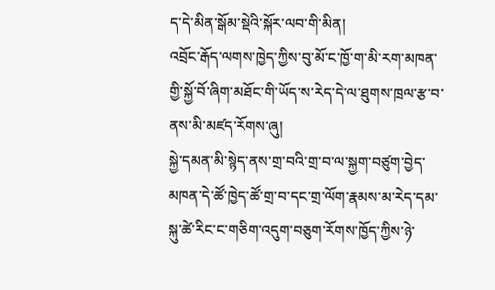ད་དེ་མིན་སྒོམ་སྡེའི་སྐོར་ལབ་གི་མིན།
འབྲོང་རྒོད་ལགས་ཁྱེད་ཀྱིས་བུ་མོ་ང་ཁྱོ་ག་མི་རག་མཁན་གྱི་སྐྱོ་བོ་ཞིག་མཐོང་གི་ཡོད་ས་རེད་དེ་ལ་ཐུགས་ཁྲལ་རྩ་བ་ནས་མི་མཛད་རོགས་ཞུ།
སྐྱེ་དམན་མི་སྙེད་ནས་གྲ་བའི་གྲ་བ་ལ་སྐྱག་བཙུག་བྱེད་མཁན་དེ་ཚོ་ཁྱེད་ཚོ་གྲ་བ་དང་གྲ་ལོག་རྣམས་མ་རེད་དམ་སྐུ་ཚེ་རིང་ང་གཅིག་འདུག་བཅུག་རོགས་ཁྱོད་ཀྱིས་ཉེ་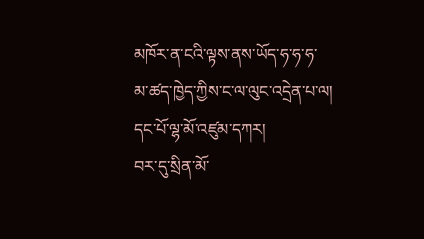མཁོར་ན་ངའི་ལྟས་ནས་ཡོད་ཧ་ཧ་ཧ་
མ་ཚད་ཁྱེད་ཀྱིས་ང་ལ་ལུང་འདྲེན་པ་ལ།
དང་པོ་ལྷ་མོ་འཛུམ་དཀར།
བར་དུ་སྲིན་མོ་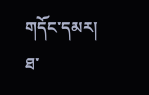གདོང་དམར།
ཐ་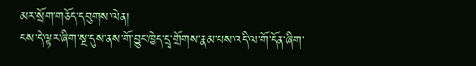མར་སྲོག་གཅོད་དབུགས་ལེན།
ངས་དེ་ལྟར་ཞིག་སྔ་དུས་ནས་གོ་བྱུང་ཁྱེད་དྲྭ་གྲོགས་རྣམ་པས་འདི་ལ་གོ་དོན་ཞིག་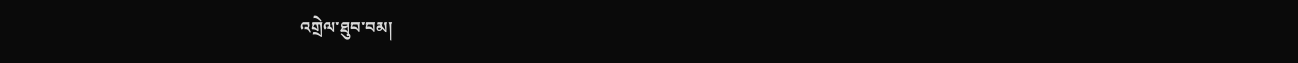འགྲེལ་ཐུབ་བམ།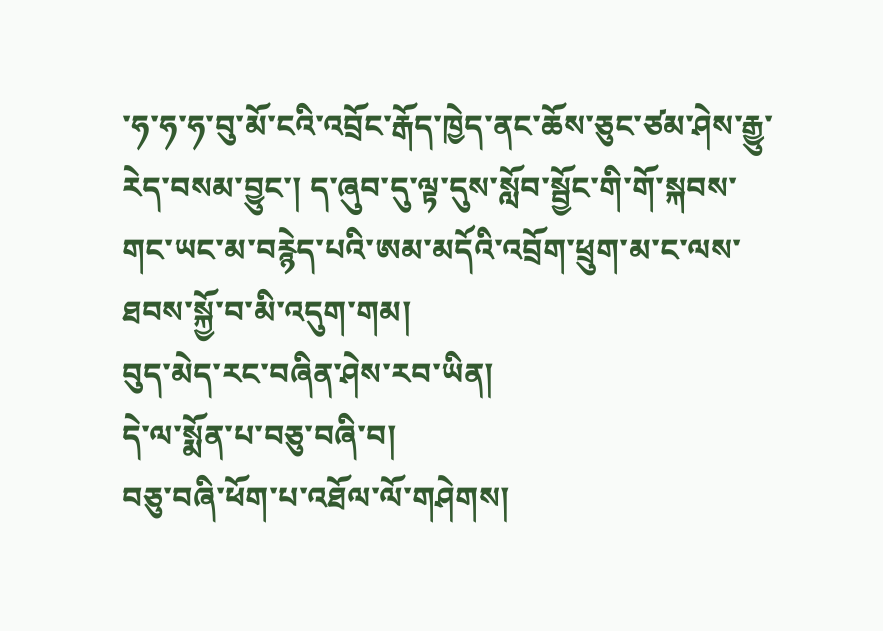་ཧ་ཧ་ཧ་བུ་མོ་ངའི་འབྲོང་རྒོད་ཁྱེད་ནང་ཆོས་ཅུང་ཙམ་ཤེས་རྒྱུ་རེད་བསམ་བྱུང་། ད་ཞུབ་དུ་ལྟ་དུས་སློབ་སྦྱོང་གི་གོ་སྐབས་གང་ཡང་མ་བརྙེད་པའི་ཨམ་མདོའི་འབྲོག་ཕྲུག་མ་ང་ལས་ཐབས་སྐྱོ་བ་མི་འདུག་གམ།
བུད་མེད་རང་བཞིན་ཤེས་རབ་ཡིན།
དེ་ལ་སྨོན་པ་བཅུ་བཞི་བ།
བཅུ་བཞི་ཕོག་པ་འཐོལ་ལོ་གཤེགས།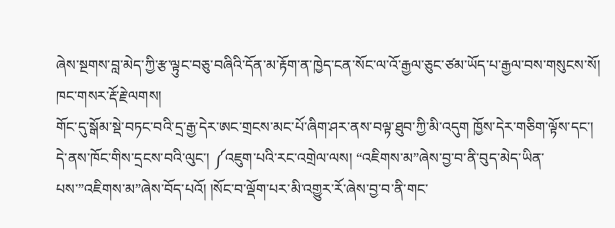ཞེས་སྔགས་བླ་མེད་ཀྱི་རྩ་ལྟུང་བཅུ་བཞིའི་དོན་མ་རྟོག་ན་ཁྱེད་ངན་སོང་ལ་འོ་རྒྱལ་ཅུང་ཙམ་ཡོད་པ་རྒྱལ་བས་གསུངས་སོ།
ཁང་གསར་རྡོ་རྗེ་ལགས།
གོང་དུ་སྒོམ་སྡེ་བཏང་བའི་དྲ་རྒྱ་དེར་ཨང་གྲངས་མང་པོ་ཞིག་ཤར་ནས་བལྟ་ཐུབ་ཀྱི་མི་འདུག ཁྱོས་དེར་གཅིག་ལྟོས་དང་། དེ་ནས་ཁོང་གིས་དྲངས་བའི་ལུང་། ༼འཇུག་པའི་རང་འགྲེལ་ལས། “འཇིགས་མ”ཞེས་བྱ་བ་ནི་བུད་མེད་ཡིན་པས་”འཇིགས་མ”ཞེས་བོད་པའོ། །སོང་བ་ལྡོག་པར་མི་འགྱུར་རོ་ཞེས་བྱ་བ་ནི་གང་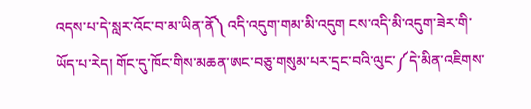འདས་པ་དེ་སླར་འོང་བ་མ་ཡིན་ནོ༽ འདི་འདུག་གམ་མི་འདུག ངས་འདི་མི་འདུག་ཟེར་གི་ཡོད་པ་རེད། གོང་དུ་ཁོང་གིས་མཆན་ཨང་བཅུ་གསུམ་པར་དྲང་བའི་ལུང་༼དེ་མིན་འཇིགས་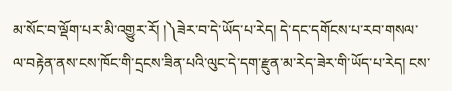མ་སོང་བ་ལྡོག་པར་མི་འགྱུར་རོ། །༽ཟེར་བ་དེ་ཡོད་པ་རེད། དེ་དང་དགོངས་པ་རབ་གསལ་ལ་བརྟེན་ནས་ངས་ཁོང་གི་དྲངས་ཟིན་པའི་ལུང་དེ་དག་རྫུན་མ་རེད་ཟེར་གི་ཡོད་པ་རེད། ངས་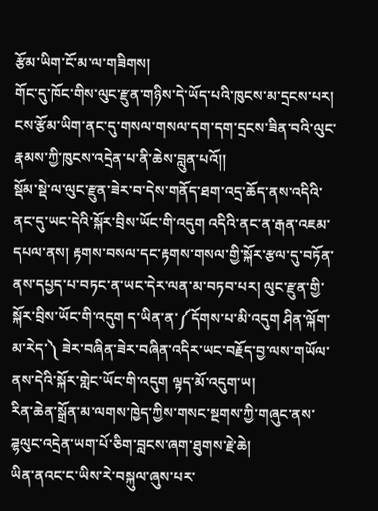རྩོམ་ཡིག་ངོ་མ་ལ་གཟིགས།
གོང་དུ་ཁོང་གིས་ལུང་རྫུན་གཉིས་དེ་ཡོད་པའི་ཁུངས་མ་དྲངས་པར། ངས་རྩོམ་ཡིག་ནང་དུ་གསལ་གསལ་དག་དག་དྲངས་ཟིན་བའི་ལུང་རྣམས་ཀྱི་ཁུངས་འདྲེན་པ་ནི་ཆེས་བླུན་པའོ།།
སྡོམ་སྡེ་ལ་ལུང་རྫུན་ཟེར་བ་དེས་གནོད་ཐག་འདྲ་ཆོད་ནས་འདིའི་ནང་དུ་ཡང་དེའི་སྐོར་བྲིས་ཡོང་གི་འདུག འདིའི་ནང་ན་རྒན་འཇམ་དཔལ་ནས། རྟགས་བསལ་དང་རྟགས་གསལ་གྱི་སྐོར་རྩལ་དུ་བཏོན་ནས་དཔྱད་པ་བཏང་ན་ཡང་དེར་ལན་མ་བཏབ་པར། ལུང་རྫུན་གྱི་སྐོར་བྲིས་ཡོང་གི་འདུག ད་ཡིན་ན་༼དོགས་པ་མི་འདུག ཤིན་ལྐོག་མ་རེད་༽ ཟེར་བཞིན་ཟེར་བཞིན་འདིར་ཡང་བརྗོད་བྱ་ལས་གཡོལ་ནས་དེའི་སྐོར་གླེང་ཡོང་གི་འདུག ལྟད་མོ་འདུག་ཡ།
རིན་ཆེན་སྒྲོན་མ་ལགས་ཁྱེད་ཀྱིས་གསང་སྔགས་ཀྱི་གཞུང་ནས་ཌྷལུང་འདྲེན་ཡག་པོ་ཅིག་བླངས་ཞག་ཐུགས་རྗེ་ཆེ།
ཡིན་ནའང་ང་ཡིས་རེ་བསྐུལ་ཞུས་པར་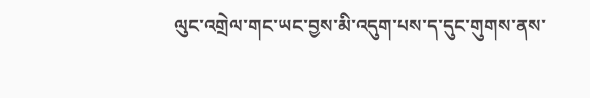ལུང་འགྲེལ་གང་ཡང་བྱས་མི་འདུག་པས་ད་དུང་གུགས་ནས་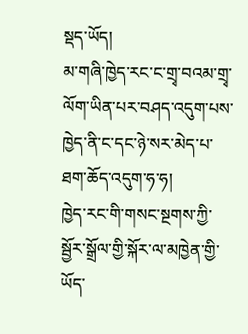སྡད་ཡོད།
མ་གཞི་ཁྱེད་རང་ང་གྲྭ་བའམ་གྲྭ་ལོག་ཡིན་པར་བཤད་འདུག་པས་ཁྱེད་ནི་ང་དང་ཉེ་སར་མེད་པ་ཐག་ཆོད་འདུག་ཧ་ཧ།
ཁྱེད་རང་གི་གསང་སྔགས་ཀྱི་སྦྱོར་སྒྲོལ་གྱི་སྐོར་ལ་མཁྱེན་གྱི་ཡོད་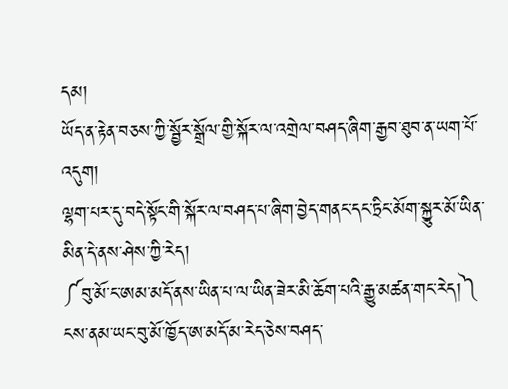དམ།
ཡོད་ན་རྟེན་བཅས་ཀྱི་སྦྱོར་སྒྲོལ་གྱི་སྐོར་ལ་འགྲེལ་བཤད་ཞིག་རྒྱབ་ཐུབ་ན་ཡག་པོ་འདུག།
ལྷག་པར་དུ་བདེ་སྟོང་གི་སྐོར་ལ་བཤད་པ་ཞིག་བྱེད་གནང་དང་ཏྲིང་མོག་སྐྱུར་མོ་ཡིན་མིན་དེ་ནས་ཤེས་ཀྱི་རེད།
༼བུ་མོ་ང་ཨམ་མདོ་ནས་ཡིན་པ་ལ་ཡིན་ཟེར་མི་ཆོག་པའི་རྒྱུ་མཚན་གང་རེད།༽
ངས་ནམ་ཡང་བུ་མོ་ཁྱོད་ཨ་མདོ་མ་རེད་ཅེས་བཤད་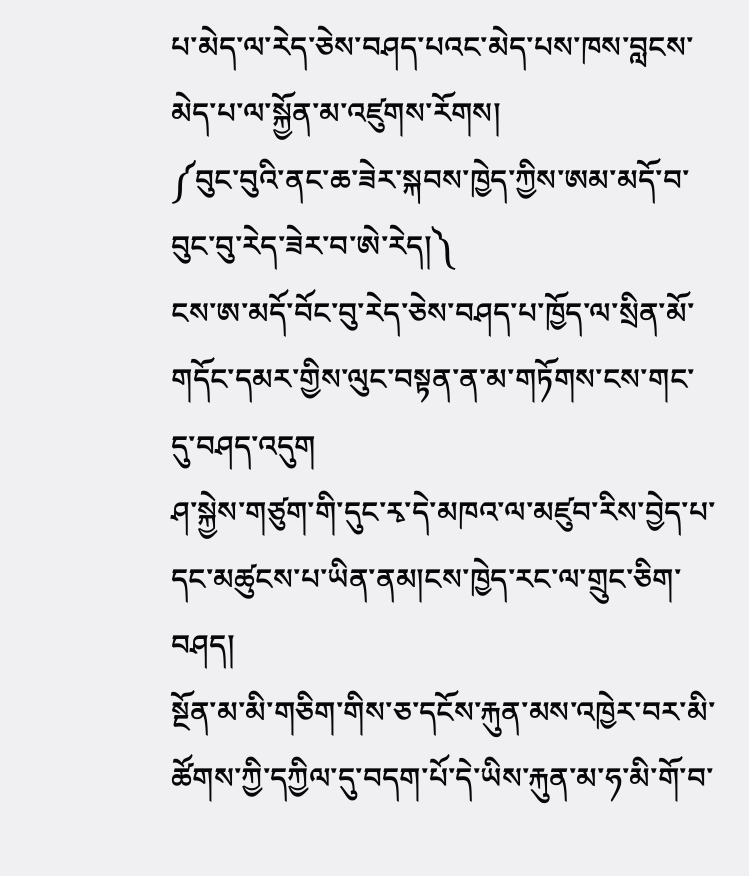པ་མེད་ལ་རེད་ཅེས་བཤད་པའང་མེད་པས་ཁས་བླངས་མེད་པ་ལ་སྐྱོན་མ་འཛུགས་རོགས།
༼བུང་བུའི་ནང་ཆ་ཟེར་སྐབས་ཁྱེད་ཀྱིས་ཨམ་མདོ་བ་བུང་བུ་རེད་ཟེར་བ་ཨེ་རེད།༽
ངས་ཨ་མདོ་བོང་བུ་རེད་ཅེས་བཤད་པ་ཁྱོད་ལ་སྲིན་མོ་གདོང་དམར་གྱིས་ལུང་བསྟན་ན་མ་གཏོགས་ངས་གང་དུ་བཤད་འདུག
ཤ་སྐྱེས་གཙུག་གི་དུང་རྭ་དེ་མཁའ་ལ་མཛུབ་རིས་བྱེད་པ་དང་མཚུངས་པ་ཡིན་ནམ།ངས་ཁྱེད་རང་ལ་གྲུང་ཅིག་བཤད།
སྔོན་མ་མི་གཅིག་གིས་ཅ་དངོས་རྐུན་མས་འཁྱེར་བར་མི་ཚོགས་ཀྱི་དཀྱིལ་དུ་བདག་པོ་དེ་ཡིས་རྐུན་མ་ཧ་མི་གོ་བ་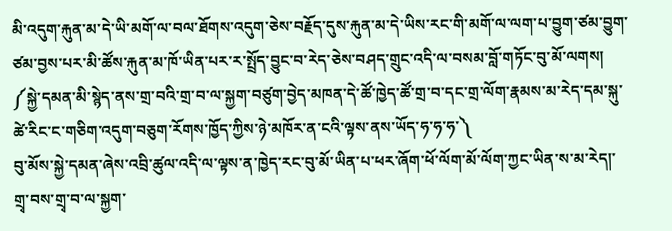མི་འདུག་རྐུན་མ་དེ་ཡི་མགོ་ལ་བལ་ཐོགས་འདུག་ཅེས་བརྗོད་དུས་རྐུན་མ་དེ་ཡིས་རང་གི་མགོ་ལ་ལག་པ་བྱུག་ཙམ་བྱུག་ཙམ་བྱས་པར་མི་ཚོས་རྐུན་མ་ཁོ་ཡིན་པར་ར་སྤྲོད་བྱུང་བ་རེད་ཅེས་བཤད་གྲུང་འདི་ལ་བསམ་བློ་གཏོང་བུ་མོ་ལགས།
༼སྐྱེ་དམན་མི་སྙེད་ནས་གྲ་བའི་གྲ་བ་ལ་སྐྱག་བཙུག་བྱེད་མཁན་དེ་ཚོ་ཁྱེད་ཚོ་གྲ་བ་དང་གྲ་ལོག་རྣམས་མ་རེད་དམ་སྐུ་ཚེ་རིང་ང་གཅིག་འདུག་བཅུག་རོགས་ཁྱོད་ཀྱིས་ཉེ་མཁོར་ན་ངའི་ལྟས་ནས་ཡོད་ཧ་ཧ་ཧ་༽
བུ་མོས་སྐྱེ་དམན་ཞེས་འབྲི་ཚུལ་འདི་ལ་ལྟས་ན་ཁྱེད་རང་བུ་མོ་ཡིན་པ་ཕར་ཞོག་ཕོ་ལོག་མོ་ལོག་ཀྱང་ཡིན་ས་མ་རེད།་
གྲྭ་བས་གྲྭ་བ་ལ་སྐྱག་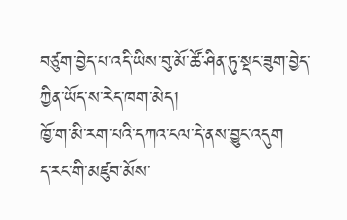བཙུག་བྱེད་པ་འདི་ཡིས་བུ་མོ་ཚོ་ཤིན་ཏུ་སྡང་ཟུག་བྱེད་ཀྱིན་ཡོད་ས་རེད་ཁག་མེད།
ཁྱོ་ག་མི་རག་པའི་དཀའ་ངལ་དེ་ནས་བྱུང་འདུག
ད་རང་གི་མཛུབ་མོས་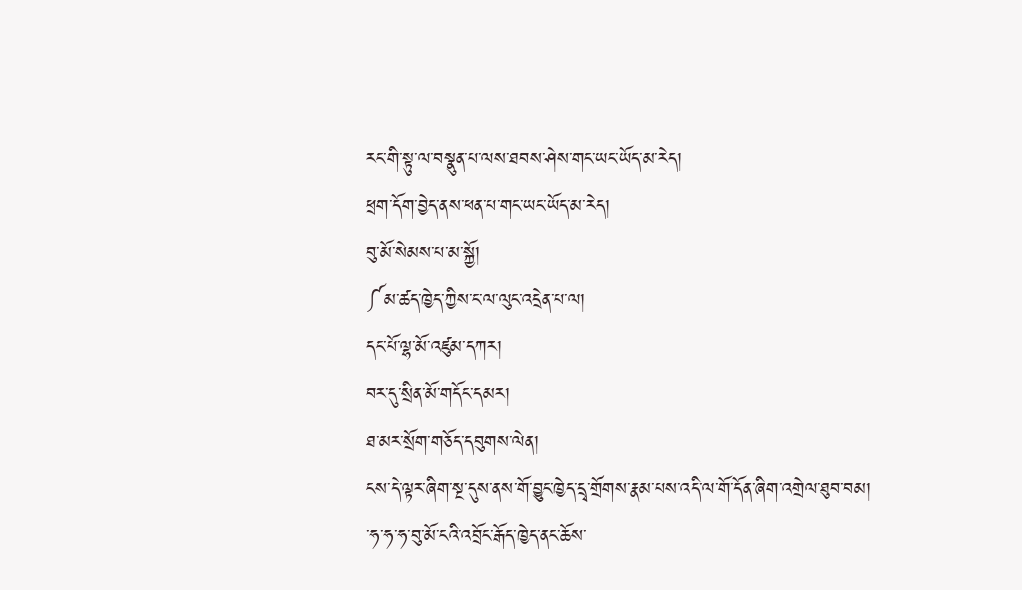རང་གི་སྟུ་ལ་བསྣུན་པ་ལས་ཐབས་ཤེས་གང་ཡང་ཡོད་མ་རེད།
ཕྲག་དོག་བྱེད་ནས་ཕན་པ་གང་ཡང་ཡོད་མ་རེད།
བུ་མོ་སེམས་པ་མ་སྐྱོ།
༼མ་ཚད་ཁྱེད་ཀྱིས་ང་ལ་ལུང་འདྲེན་པ་ལ།
དང་པོ་ལྷ་མོ་འཛུམ་དཀར།
བར་དུ་སྲིན་མོ་གདོང་དམར།
ཐ་མར་སྲོག་གཅོད་དབུགས་ལེན།
ངས་དེ་ལྟར་ཞིག་སྔ་དུས་ནས་གོ་བྱུང་ཁྱེད་དྲྭ་གྲོགས་རྣམ་པས་འདི་ལ་གོ་དོན་ཞིག་འགྲེལ་ཐུབ་བམ།
་ཧ་ཧ་ཧ་བུ་མོ་ངའི་འབྲོང་རྒོད་ཁྱེད་ནང་ཆོས་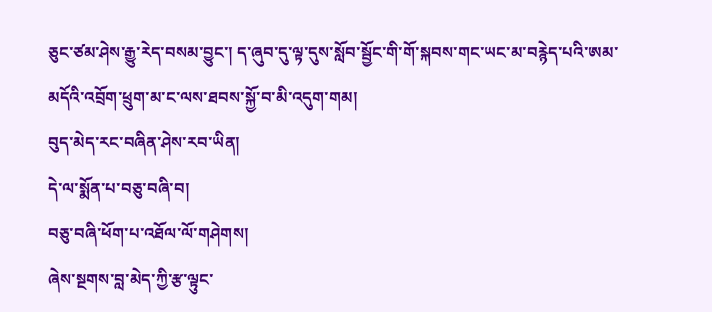ཅུང་ཙམ་ཤེས་རྒྱུ་རེད་བསམ་བྱུང་། ད་ཞུབ་དུ་ལྟ་དུས་སློབ་སྦྱོང་གི་གོ་སྐབས་གང་ཡང་མ་བརྙེད་པའི་ཨམ་མདོའི་འབྲོག་ཕྲུག་མ་ང་ལས་ཐབས་སྐྱོ་བ་མི་འདུག་གམ།
བུད་མེད་རང་བཞིན་ཤེས་རབ་ཡིན།
དེ་ལ་སྨོན་པ་བཅུ་བཞི་བ།
བཅུ་བཞི་ཕོག་པ་འཐོལ་ལོ་གཤེགས།
ཞེས་སྔགས་བླ་མེད་ཀྱི་རྩ་ལྟུང་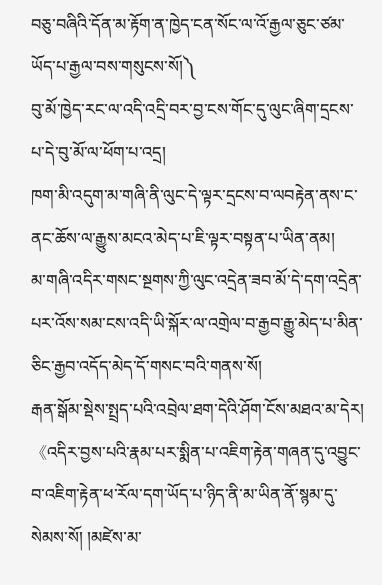བཅུ་བཞིའི་དོན་མ་རྟོག་ན་ཁྱེད་ངན་སོང་ལ་འོ་རྒྱལ་ཅུང་ཙམ་ཡོད་པ་རྒྱལ་བས་གསུངས་སོ།༽
བུ་མོ་ཁྱེད་རང་ལ་འདི་འདྲི་བར་བྱ་ངས་གོང་དུ་ལུང་ཞིག་དྲངས་པ་དེ་བུ་མོ་ལ་ཕོག་པ་འདྲ།
ཁག་མི་འདུག་མ་གཞི་ནི་ལུང་དེ་ལྟར་དྲངས་བ་ལབརྟེན་ནས་ང་ནང་ཆོས་ལ་རྒྱུས་མངའ་མེད་པ་ཇི་ལྟར་བསྟན་པ་ཡིན་ནམ།
མ་གཞི་འདིར་གསང་སྔགས་ཀྱི་ལུང་འདྲེན་ཟབ་མོ་དེ་དག་འདྲེན་པར་འོས་སམ་ངས་འདི་ཡི་སྐོར་ལ་འགྲེལ་བ་རྒྱབ་རྒྱུ་མེད་པ་མིན་ཅིང་རྒྱབ་འདོད་མེད་དོ་གསང་བའི་གནས་སོ།
རྒན་སྒོམ་སྡེས་སྤྲད་པའི་འབྲེལ་ཐག་དེའི་ཤོག་ངོས་མཐའ་མ་དེར། 《འདིར་བྱས་པའི་རྣམ་པར་སྨིན་པ་འཇིག་རྟེན་གཞན་དུ་འབྱུང་བ་འཇིག་རྟེན་ཕ་རོལ་དག་ཡོད་པ་ཉིད་ནི་མ་ཡིན་ནོ་སྙམ་དུ་སེམས་སོ། །མཛེས་མ་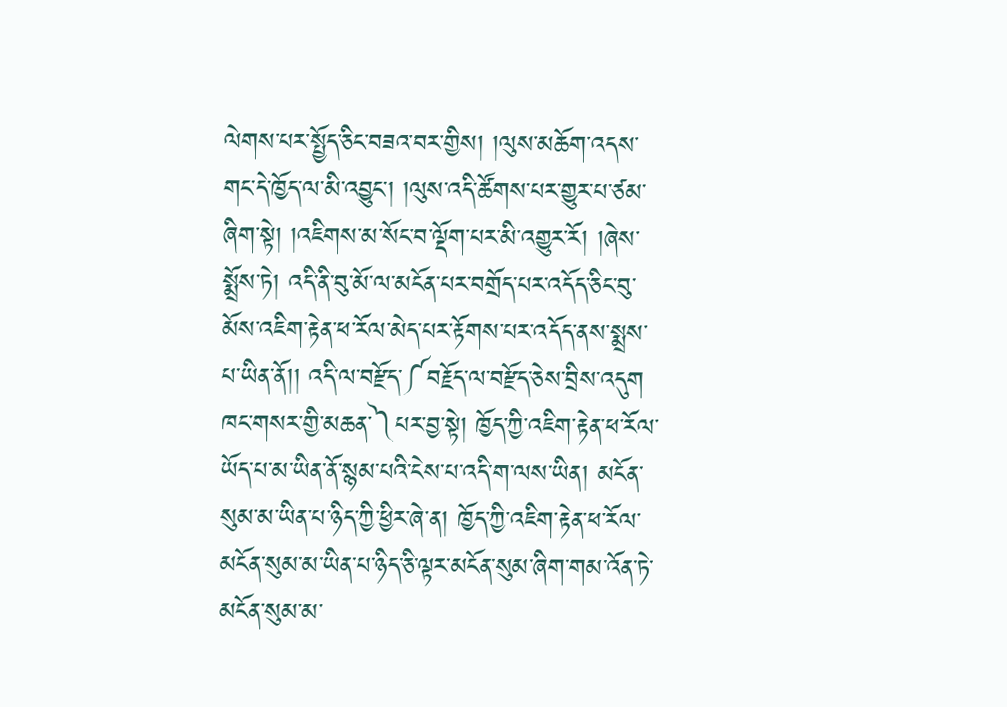ལེགས་པར་སྤྱོད་ཅིང་བཟའ་བར་གྱིས། །ལུས་མཆོག་འདས་གང་དེ་ཁྱོད་ལ་མི་འབྱུང་། །ལུས་འདི་ཚོགས་པར་གྱུར་པ་ཙམ་ཞིག་སྟེ། །འཇིགས་མ་སོང་བ་ལྡོག་པར་མི་འགྱུར་རོ། །ཞེས་སྨྲོས་ཏེ། འདི་ནི་བུ་མོ་ལ་མངོན་པར་བགྲོད་པར་འདོད་ཅིང་བུ་མོས་འཇིག་རྟེན་ཕ་རོལ་མེད་པར་རྟོགས་པར་འདོད་ནས་སྨྲས་པ་ཡིན་ནོ།། འདི་ལ་བརྫོད་༼བརྗོད་ལ་བརྫོད་ཅེས་བྲིས་འདུག ཁང་གསར་གྱི་མཆན་༽པར་བྱ་སྟེ། ཁྱོད་ཀྱི་འཇིག་རྟེན་ཕ་རོལ་ཡོད་པ་མ་ཡིན་ནོ་སྙམ་པའི་ངེས་པ་འདི་ག་ལས་ཡིན། མངོན་སུམ་མ་ཡིན་པ་ཉིད་ཀྱི་ཕྱིར་ཞེ་ན། ཁྱོད་ཀྱི་འཇིག་རྟེན་ཕ་རོལ་མངོན་སུམ་མ་ཡིན་པ་ཉིད་ཅི་ལྟར་མངོན་སུམ་ཞིག་གམ་འོན་ཏེ་མངོན་སུམ་མ་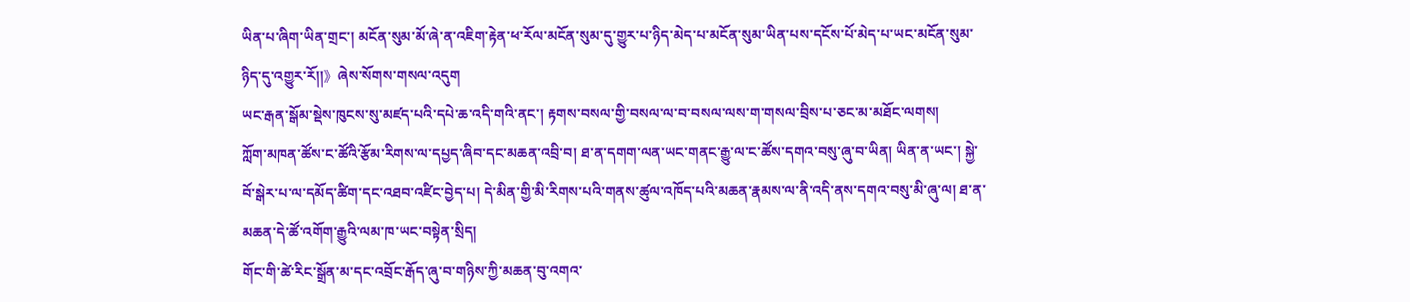ཡིན་པ་ཞིག་ཡིན་གྲང་། མངོན་སུམ་མོ་ཞེ་ན་འཇིག་རྟེན་ཕ་རོལ་མངོན་སུམ་དུ་གྱུར་པ་ཉིད་མེད་པ་མངོན་སུམ་ཡིན་པས་དངོས་པོ་མེད་པ་ཡང་མངོན་སུམ་ཉིད་དུ་འགྱུར་རོ།།》ཞེས་སོགས་གསལ་འདུག
ཡང་རྒན་སྒོམ་སྡེས་ཁུངས་སུ་མཛད་པའི་དཔེ་ཆ་འདི་གའི་ནང་། རྟགས་བསལ་གྱི་བསལ་ལ་བ་བསལ་ལས་ག་གསལ་བྲིས་པ་ཅང་མ་མཐོང་ལགས།
ཀློག་མཁན་ཚོས་ང་ཚོའི་རྩོམ་རིགས་ལ་དཔྱད་ཞིབ་དང་མཆན་འབྲི་བ། ཐ་ན་དགག་ལན་ཡང་གནང་རྒྱུ་ལ་ང་ཚོས་དགའ་བསུ་ཞུ་བ་ཡིན། ཡིན་ན་ཡང་། སྐྱེ་བོ་སྒེར་པ་ལ་དམོད་ཚིག་དང་འཐབ་འཛིང་བྱེད་པ། དེ་མིན་གྱི་མི་རིགས་པའི་གནས་ཚུལ་འཁོད་པའི་མཆན་རྣམས་ལ་ནི་འདི་ནས་དགའ་བསུ་མི་ཞུ་ལ། ཐ་ན་མཆན་དེ་ཚོ་འགོག་རྒྱུའི་ལམ་ཁ་ཡང་བསྟེན་སྲིད།
གོང་གི་ཚེ་རིང་སྒྲོན་མ་དང་འབྲོང་རྒོད་ཞུ་བ་གཉིས་ཀྱི་མཆན་བུ་འགའ་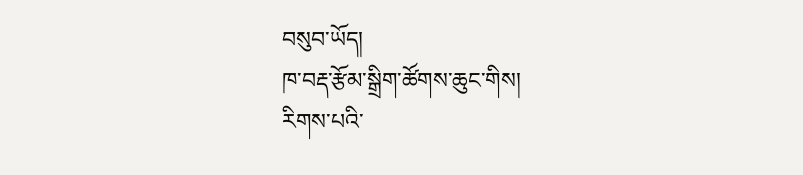བསུབ་ཡོད།
ཁ་བརྡ་རྩོམ་སྒྲིག་ཚོགས་ཆུང་གིས།
རིགས་པའི་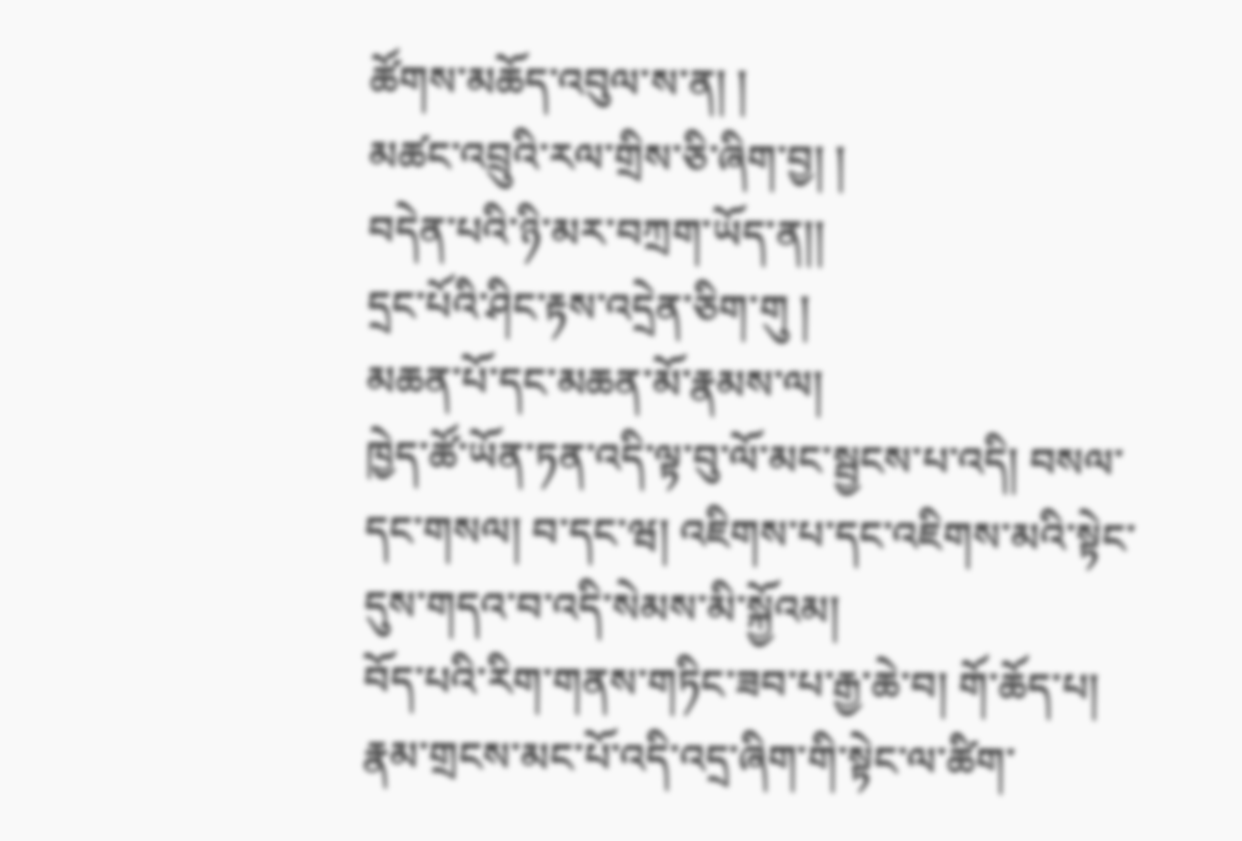ཚོགས་མཆོད་འབུལ་ས་ན། །
མཚང་འབྲུའི་རལ་གྲིས་ཅི་ཞིག་བྱ། །
བདེན་པའི་ཉི་མར་བཀྲག་ཡོད་ན།།
དྲང་པོའི་ཤིང་རྟས་འདྲེན་ཅིག་གུ །
མཆན་པོ་དང་མཆན་མོ་རྣམས་ལ།
ཁྱེད་ཚོ་ཡོན་ཏན་འདི་ལྟ་བུ་ལོ་མང་སྦྱངས་པ་འདི། བསལ་དང་གསལ། བ་དང་ཝ། འཇིགས་པ་དང་འཇིགས་མའི་སྟེང་དུས་གདའ་བ་འདི་སེམས་མི་སྐྱོའམ།
བོད་པའི་རིག་གནས་གཏིང་ཟབ་པ་རྒྱ་ཆེ་བ། གོ་ཆོད་པ། རྣམ་གྲངས་མང་པོ་འདི་འདྲ་ཞིག་གི་སྟེང་ལ་ཚིག་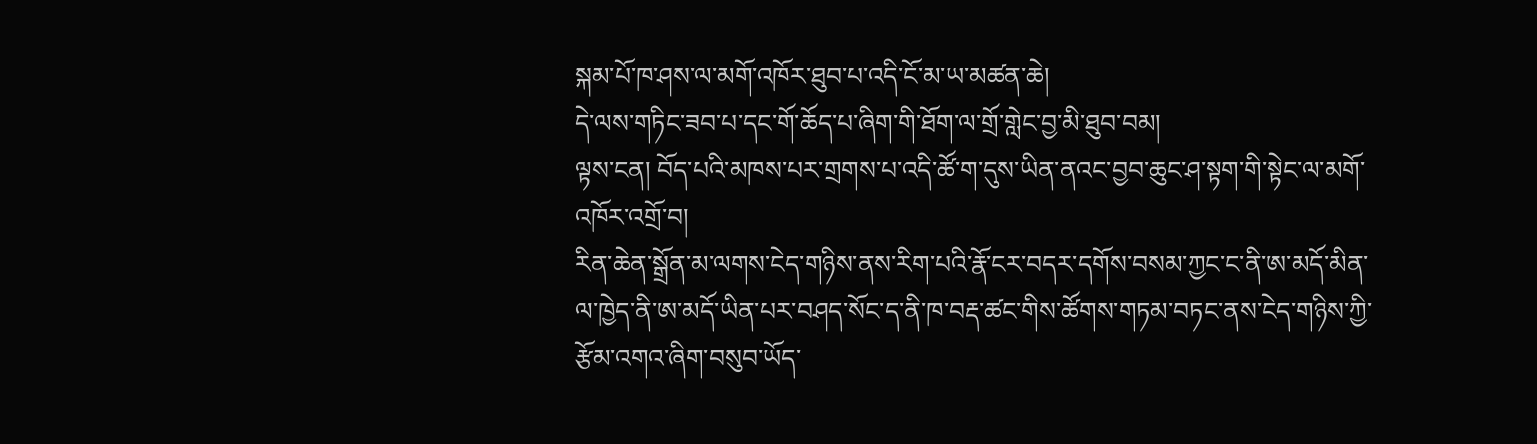སྐམ་པོ་ཁ་ཤས་ལ་མགོ་འཁོར་ཐུབ་པ་འདི་ངོ་མ་ཡ་མཚན་ཆེ།
དེ་ལས་གཏིང་ཟབ་པ་དང་གོ་ཆོད་པ་ཞིག་གི་ཐོག་ལ་གྲོ་གླེང་བྱ་མི་ཐུབ་བམ།
ལྟས་ངན། བོད་པའི་མཁས་པར་གྲགས་པ་འདི་ཚོ་ག་དུས་ཡིན་ནའང་བྱབ་ཆུང་ཤ་སྟག་གི་སྟེང་ལ་མགོ་འཁོར་འགྲོ་བ།
རིན་ཆེན་སྒྲོན་མ་ལགས་ངེད་གཉིས་ནས་རིག་པའི་རྣོ་ངར་བདར་དགོས་བསམ་ཀྱང་ང་ནི་ཨ་མདོ་མིན་ལ་ཁྱེད་ནི་ཨ་མདོ་ཡིན་པར་བཤད་སོང་ད་ནི་ཁ་བརྡ་ཚང་གིས་ཚོགས་གཏམ་བཏང་ནས་ངེད་གཉིས་ཀྱི་རྩོམ་འགའ་ཞིག་བསུབ་ཡོད་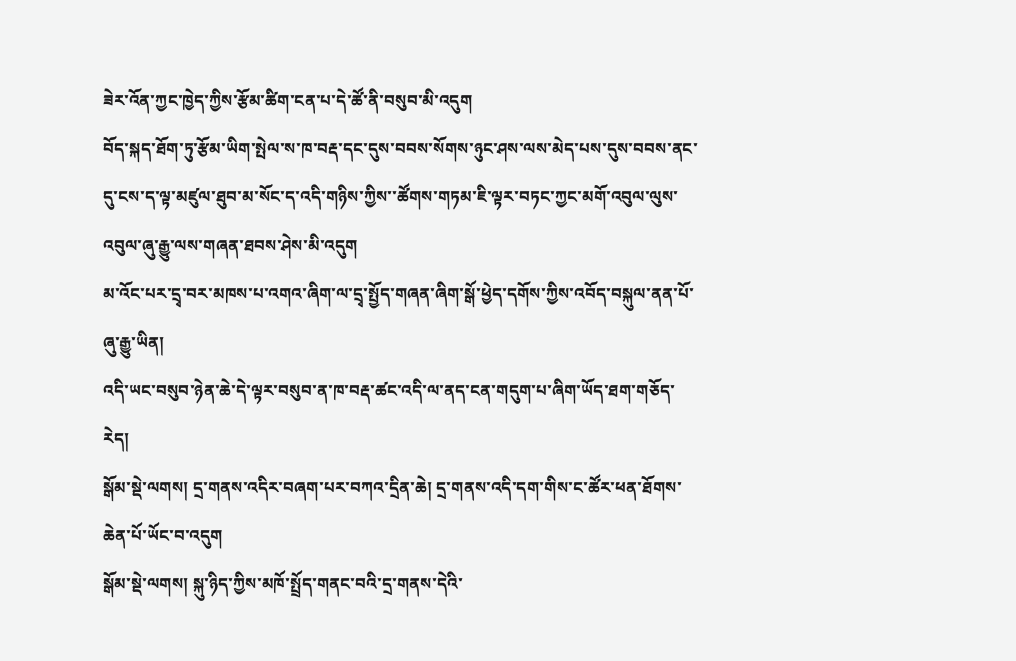ཟེར་འོན་ཀྱང་ཁྱེད་ཀྱིས་རྩོམ་ཚིག་ངན་པ་དེ་ཚོ་ནི་བསུབ་མི་འདུག
བོད་སྐད་ཐོག་ཏུ་རྩོམ་ཡིག་སྤེལ་ས་ཁ་བརྡ་དང་དུས་བབས་སོགས་ཉུང་ཤས་ལས་མེད་པས་དུས་བབས་ནང་དུ་ངས་ད་ལྟ་མཛུལ་ཐུབ་མ་སོང་ད་འདི་གཉིས་ཀྱིས་་ཚོགས་གཏམ་ཇི་ལྟར་བཏང་ཀྱང་མགོ་འབུལ་ལུས་འབུལ་ཞུ་རྒྱུ་ལས་གཞན་ཐབས་ཤེས་མི་འདུག
མ་འོང་པར་དྲྭ་བར་མཁས་པ་འགའ་ཞིག་ལ་དྲྭ་སྤྱོད་གཞན་ཞིག་སྒོ་ཕྱེད་དགོས་ཀྱིས་འབོད་བསྐུལ་ནན་པོ་ཞུ་རྒྱུ་ཡིན།
འདི་ཡང་བསུབ་ཉེན་ཆེ་དེ་ལྟར་བསུབ་ན་ཁ་བརྡ་ཚང་འདི་ལ་ནད་ངན་གདུག་པ་ཞིག་ཡོད་ཐག་གཅོད་རེད།
སྒོམ་སྡེ་ལགས། དྲ་གནས་འདིར་བཞག་པར་བཀའ་དྲིན་ཆེ། དྲ་གནས་འདི་དག་གིས་ང་ཚོར་ཕན་ཐོགས་ཆེན་པོ་ཡོང་བ་འདུག
སྒོམ་སྡེ་ལགས། སྐུ་ཉིད་ཀྱིས་མཁོ་སྤྲོད་གནང་བའི་དྲ་གནས་དེའི་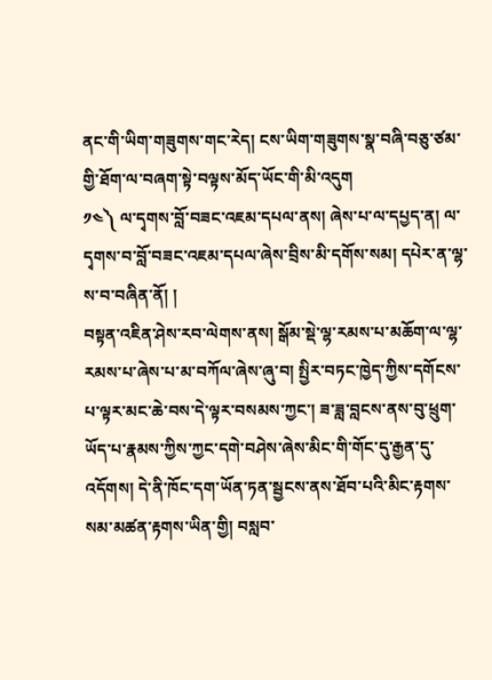ནང་གི་ཡིག་གཟུགས་གང་རེད། ངས་ཡིག་གཟུགས་སྣ་བཞི་བཅུ་ཙམ་གྱི་ཐོག་ལ་བཞག་སྟེ་བལྟས་མོད་ཡོང་གི་མི་འདུག
༡༤༽ ལ་དྭགས་བློ་བཟང་འཇམ་དཔལ་ནས། ཞེས་པ་ལ་དཔྱད་ན། ལ་དྭགས་བ་བློ་བཟང་འཇམ་དཔལ་ཞེས་བྲིས་མི་དགོས་སམ། དཔེར་ན་ལྷ་ས་བ་བཞིན་ནོ། །
བསྟན་འཇིན་ཤེས་རབ་ལེགས་ནས། སྒོམ་སྡེ་ལྷ་རམས་པ་མཆོག་ལ་ལྷ་རམས་པ་ཞེས་པ་མ་བཀོལ་ཞེས་ཞུ་བ། སྤྱིར་བཏང་ཁྱེད་ཀྱིས་དགོངས་པ་ལྟར་མང་ཆེ་བས་དེ་ལྟར་བསམས་ཀྱང་། ཟ་ཟླ་བླངས་ནས་བུ་ཕྲུག་ཡོད་པ་རྣམས་ཀྱིས་ཀྱང་དགེ་བཤེས་ཞེས་མིང་གི་གོང་དུ་རྒྱན་དུ་འདོགས། དེ་ནི་ཁོང་དག་ཡོན་ཏན་སྦྱངས་ནས་ཐོབ་པའི་མིང་རྟགས་སམ་མཚན་རྟགས་ཡིན་གྱི། བསླབ་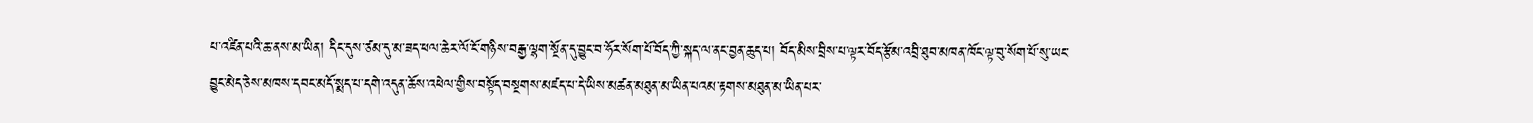པ་འཛིན་པའི་ཆ་ནས་མ་ཡིན། དིང་དུས་ཙམ་དུ་མ་ཟད་ཕལ་ཆེར་ལོ་ངོ་གཉིས་བརྒྱ་ལྷག་སྔོན་དུ་བྱུང་བ་ཧོར་སོག་པོ་བོད་ཀྱི་སྐད་ལ་ནང་བྱན་ཆུད་པ། བོད་མིས་བྲིས་པ་ལྟར་བོད་རྩོམ་འབྲི་ཐུབ་མཁན་ཁོང་ལྟ་བུ་སོག་པོ་སུ་ཡང་བྱུང་མེད་ཅེས་མཁས་དབང་མདོ་སྨད་པ་དགེ་འདུན་ཆོས་འཕེལ་གྱིས་བསྟོད་བསྔགས་མཛད་པ་དེ་ཡིས་མཚན་མཐུན་མ་ཡིན་པའམ་རྟགས་མཐུན་མ་ཡིན་པར་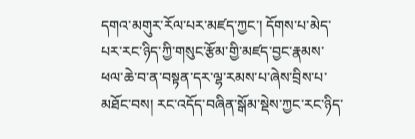དགའ་མགུར་རོལ་པར་མཛད་ཀྱང་། དོགས་པ་མེད་པར་རང་ཉིད་ཀྱི་གསུང་རྩོམ་གྱི་མཛད་བྱང་རྣམས་ཕལ་ཆེ་བ་ན་བསྟན་དར་ལྷ་རམས་པ་ཞེས་བྲིས་པ་མཐོང་བས། རང་འདོད་བཞིན་སྒོམ་སྡེས་ཀྱང་རང་ཉིད་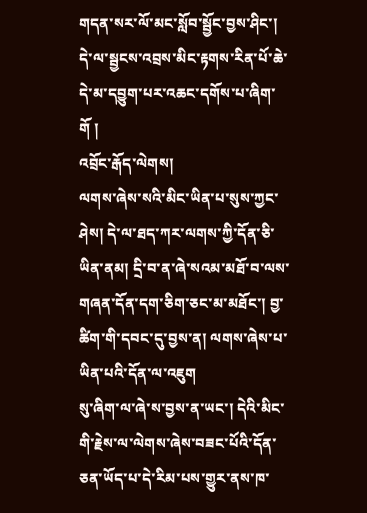གདན་སར་ལོ་མང་སློབ་སྦྱོང་བྱས་ཤིང་། དེ་ལ་སྦྱངས་འབྲས་མིང་རྟགས་རིན་པོ་ཆེ་དེ་མ་དབྱུག་པར་འཆང་དགོས་པ་ཞིག་གོ །
འབྲོང་རྒོད་ལེགས།
ལགས་ཞེས་སའི་མིང་ཡིན་པ་སུས་ཀྱང་ཤེས། དེ་ལ་ཐད་ཀར་ལགས་ཀྱི་དོན་ཅི་ཡིན་ནམ། དྲི་བ་ན་ཞེ་སའམ་མཐོ་བ་ལས་གཞན་དོན་དག་ཅིག་ཅང་མ་མཐོང་། བྱ་ཚིག་གི་དབང་དུ་བྱས་ན། ལགས་ཞེས་པ་ཡིན་པའི་དོན་ལ་འཇུག
སུ་ཞིག་ལ་ཞེ་ས་བྱས་ན་ཡང་། དེའི་མིང་གི་རྗེས་ལ་ལེགས་ཞེས་བཟང་པོའི་དོན་ཅན་ཡོད་པ་དེ་རིམ་པས་གྱུར་ནས་ཁ་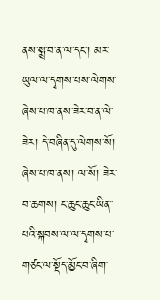ནས་སྨྲ་བ་ན་ལ་དང་། མར་ཡུལ་ལ་དྭགས་པས་ལེགས་ཞེས་པ་ཁ་ནས་ཟེར་བ་ན་ལེ་ཟེར། དེ་བཞིན་དུ་ལེགས་སོ། ཞེས་པ་ཁ་ནས། ལ་སོ། ཟེར་བ་ཆགས། ང་ཆུང་ཆུང་ཡིན་་པའི་སྐབས་ལ་ལ་དྭགས་པ་གཙང་ལ་སྡོད་མྱོང་བ་ཞིག་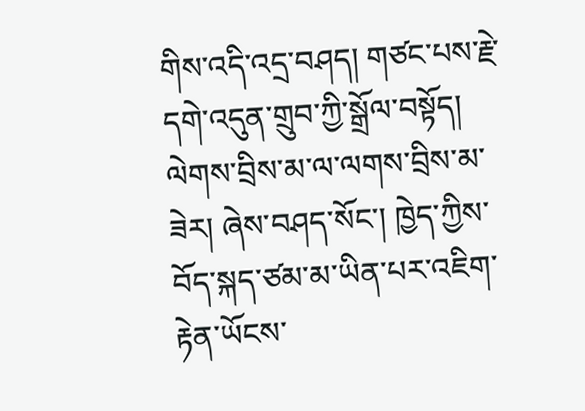གིས་འདི་འདྲ་བཤད། གཙང་པས་རྗེ་དགེ་འདུན་གྲུབ་ཀྱི་སྒྲོལ་བསྟོད། ལེགས་བྲིས་མ་ལ་ལགས་བྲིས་མ་ཟེར། ཞེས་བཤད་སོང་། ཁྱེད་ཀྱིས་བོད་སྐད་ཙམ་མ་ཡིན་པར་འཇིག་རྟེན་ཡོངས་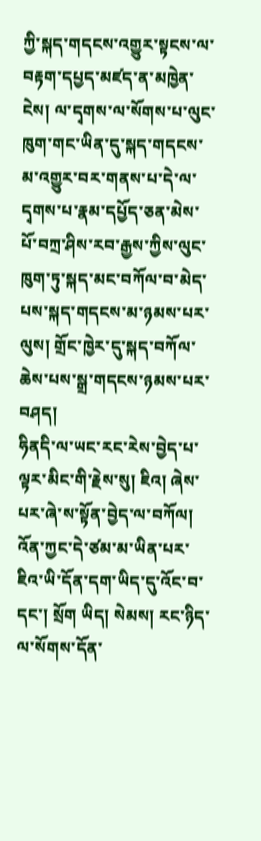ཀྱི་སྐད་གདངས་འགྱུར་སྟངས་ལ་བརྟག་དཔྱད་མཛད་ན་མཁྱེན་ངེས། ལ་དྭགས་ལ་སོགས་པ་ལུང་ཁུག་གང་ཡིན་དུ་སྐད་གདངས་མ་འགྱུར་བར་གནས་པ་དེ་ལ་དྭགས་པ་རྣམ་དཔྱོད་ཅན་མེས་པོ་བཀྲ་ཤིས་རབ་རྒྱས་ཀྱིས་ལུང་ཁུག་ཏུ་སྐད་མང་བཀོལ་བ་མེད་པས་སྐད་གདངས་མ་ཉམས་པར་ལུས། གྲོང་ཁྱེར་དུ་སྐད་བཀོལ་ཆེས་པས་སྒྲ་གདངས་ཉམས་པར་བཤད།
ཧིནདི་ལ་ཡང་རང་རེས་བྱེད་པ་ལྟར་མིང་གི་རྗེས་སུ། ཇིའ། ཞེས་པར་ཞེ་ས་སྟོན་བྱེད་ལ་བཀོལ། འོན་ཀྱང་དེ་ཙམ་མ་ཡིན་པར་ཇིའ་ཡི་དོན་དག་ཡིད་དུ་འོང་བ་དང་། སྲོག ཡིད། སེམས། རང་ཉིད་ལ་སོགས་དོན་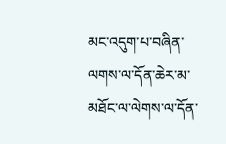མང་འདུག་པ་བཞིན་ལགས་ལ་དོན་ཆེར་མ་མཐོང་ལ་ལེགས་ལ་དོན་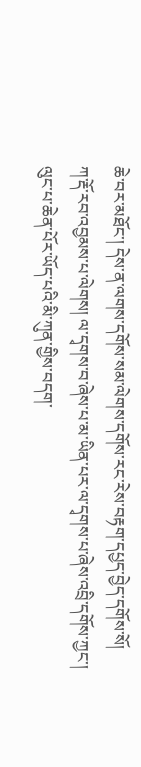ཆེ་བར་མཐོང་། དེས་ན་ལགས་དགོས་སམ་ལེགས་དགོས་རང་རེས་བརྟག་དཔྱད་བྱེད་དགོས་སོ།
ཀ་རྡོ་རབ་འབྱམས་པ་ལེགས། ལ་དྭགས་བ་ཞེས་པ་མ་ཡིན་པར་ལ་དྭགས་པ་ཞེས་འབྲི་དགོས་ཀྱང་། ལུང་པ་ཆེན་པོར་ཡོད་པའི་མི་ཀུན་གྱིས་བདག་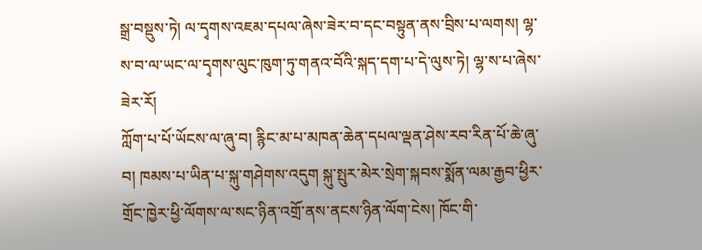སྒྲ་བསྡུས་ཏེ། ལ་དྭགས་འཇམ་དཔལ་ཞེས་ཟེར་བ་དང་བསྟུན་ནས་བྲིས་པ་ལགས། ལྷ་ས་བ་ལ་ཡང་ལ་དྭགས་ལུང་ཁུག་ཏུ་གནའ་བོའི་སྐད་དག་པ་དེ་ལུས་ཏེ། ལྷ་ས་པ་ཞེས་ཟེར་རོ།
ཀློག་པ་པོ་ཡོངས་ལ་ཞུ་བ། རྙིང་མ་པ་མཁན་ཆེན་དཔལ་ལྡན་ཤེས་རབ་རིན་པོ་ཆེ་ཞུ་བ། ཁམས་པ་ཡིན་པ་སྐུ་གཤེགས་འདུག སྐུ་སྤུར་མེར་སྲེག་སྐབས་སྨོན་ལམ་རྒྱབ་ཕྱིར་གྲོང་ཁྱེར་ཕྱི་ལོགས་ལ་སང་ཉིན་འགྲོ་ནས་ནངས་ཉིན་ལོག་ངེས། ཁོང་གི་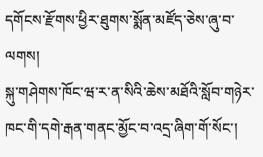དགོངས་རྫོགས་ཕྱིར་ཐུགས་སྨོན་མཛོད་ཅེས་ཞུ་བ་ལགས།
སྐུ་གཤེགས་ཁོང་ཝ་ར་ན་སིའི་ཆེས་མཐོའི་སློབ་གཉེར་ཁང་གི་དགེ་རྒན་གནང་མྱོང་བ་འདྲ་ཞིག་གོ་སོང་།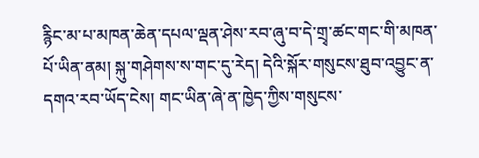རྙིང་མ་པ་མཁན་ཆེན་དཔལ་ལྡན་ཤེས་རབ་ཞུ་བ་དེ་གྲྭ་ཚང་གང་གི་མཁན་པོ་ཡིན་ནམ། སྐུ་གཤེགས་ས་གང་དུ་རེད། དེའི་སྐོར་གསུངས་ཐུབ་འབྱུང་ན་དགའ་རབ་ཡོད་ངེས། གང་ཡིན་ཞེ་ན་ཁྱེད་ཀྱིས་གསུངས་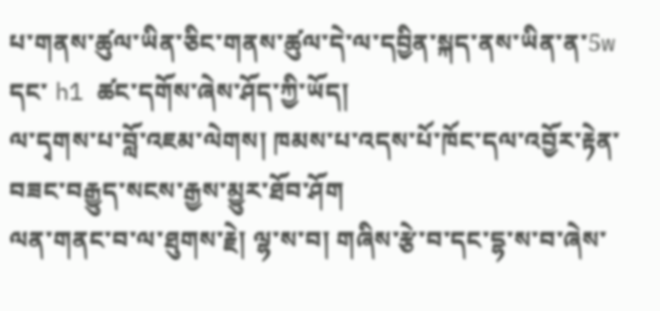པ་གནས་ཚུལ་ཡིན་ཅིང་གནས་ཚུལ་དེ་ལ་དབྱིན་སྐད་ནས་ཡིན་ན་5w དང་ h1 ཚང་དགོས་ཞེས་ཤོད་ཀྱི་ཡོད།
ལ་དྭགས་པ་བློ་འཇམ་ལེགས། ཁམས་པ་འདས་པོ་ཁོང་དལ་འབྱོར་རྟེན་བཟང་བརྒྱུད་སངས་རྒྱས་མྱུར་ཐོབ་ཤོག
ལན་གནང་བ་ལ་ཐུགས་རྗེ། ལྷ་ས་བ། གཞིས་རྩེ་བ་དང་དྷ་ས་བ་ཞེས་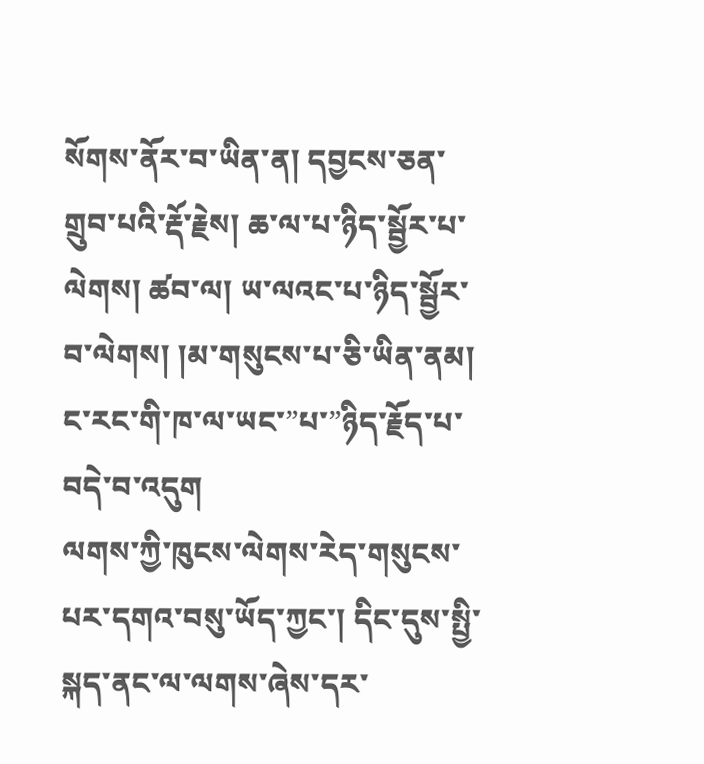སོགས་ནོར་བ་ཡིན་ན། དབྱངས་ཅན་གྲུབ་པའི་རྡོ་རྗེས། ཆ་ལ་པ་ཉིད་སྦྱོར་པ་ལེགས། ཚབ་ལ། ཡ་ལའང་པ་ཉིད་སྦྱོར་བ་ལེགས། །མ་གསུངས་པ་ཅི་ཡིན་ནམ། ང་རང་གི་ཁ་ལ་ཡང་”པ་”ཉིད་རྗོད་པ་བདེ་བ་འདུག
ལགས་ཀྱི་ཁུངས་ལེགས་རེད་གསུངས་པར་དགའ་བསུ་ཡོད་ཀྱང་། དིང་དུས་སྤྱི་སྐད་ནང་ལ་ལགས་ཞེས་དར་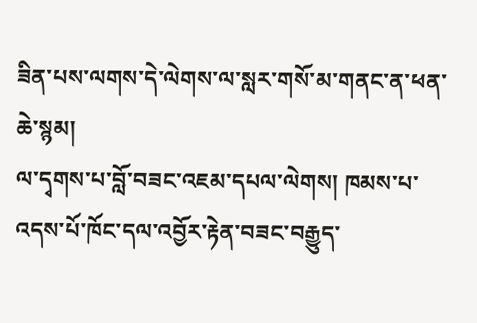ཟིན་པས་ལགས་དེ་ལེགས་ལ་སླར་གསོ་མ་གནང་ན་ཕན་ཆེ་སྙམ།
ལ་དྭགས་པ་བློ་བཟང་འཇམ་དཔལ་ལེགས། ཁམས་པ་འདས་པོ་ཁོང་དལ་འབྱོར་རྟེན་བཟང་བརྒྱུད་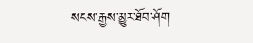སངས་རྒྱས་མྱུར་ཐོབ་ཤོག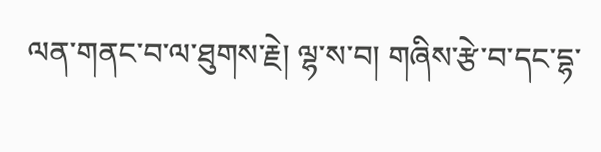ལན་གནང་བ་ལ་ཐུགས་རྗེ། ལྷ་ས་བ། གཞིས་རྩེ་བ་དང་དྷ་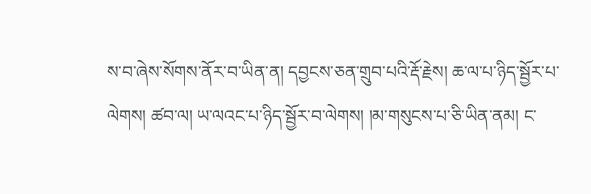ས་བ་ཞེས་སོགས་ནོར་བ་ཡིན་ན། དབྱངས་ཅན་གྲུབ་པའི་རྡོ་རྗེས། ཆ་ལ་པ་ཉིད་སྦྱོར་པ་ལེགས། ཚབ་ལ། ཡ་ལའང་པ་ཉིད་སྦྱོར་བ་ལེགས། །མ་གསུངས་པ་ཅི་ཡིན་ནམ། ང་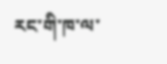རང་གི་ཁ་ལ་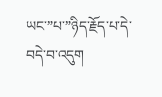ཡང་”པ་”ཉིད་རྗོད་པ་དེ་བདེ་བ་འདུག